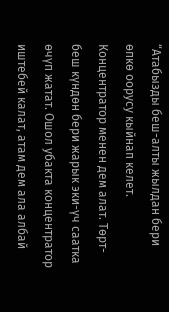“Атабызды беш-алты жылдан бери өпкө оорусу кыйнап келет. Концентратор менен дем алат. Төрт-беш күндөн бери жарык эки-үч саатка өчүп жатат. Ошол убакта концентратор иштебей калат, атам дем ала албай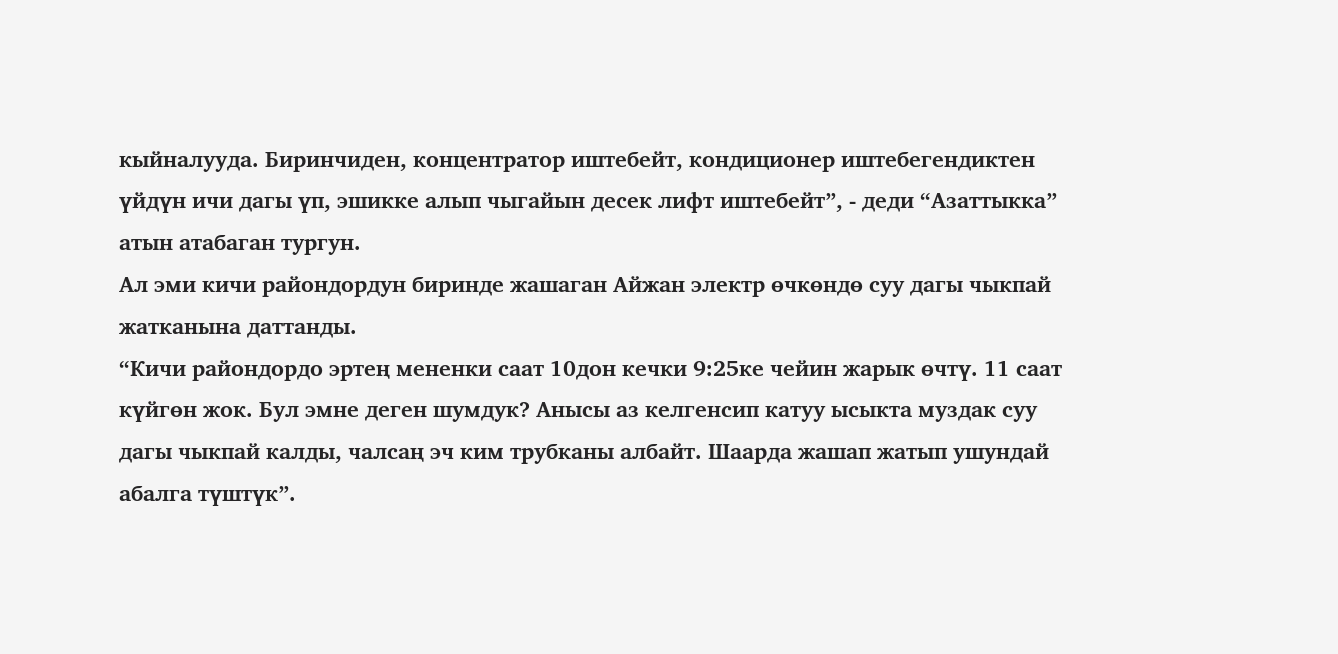кыйналууда. Биринчиден, концентратор иштебейт, кондиционер иштебегендиктен үйдүн ичи дагы үп, эшикке алып чыгайын десек лифт иштебейт”, - деди “Азаттыкка” атын атабаган тургун.
Ал эми кичи райондордун биринде жашаган Айжан электр өчкөндө суу дагы чыкпай жатканына даттанды.
“Кичи райондордо эртең мененки саат 10дон кечки 9:25ке чейин жарык өчтү. 11 саат күйгөн жок. Бул эмне деген шумдук? Анысы аз келгенсип катуу ысыкта муздак суу дагы чыкпай калды, чалсаң эч ким трубканы албайт. Шаарда жашап жатып ушундай абалга түштүк”.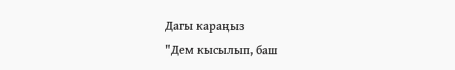Дагы караңыз
"Дем кысылып, баш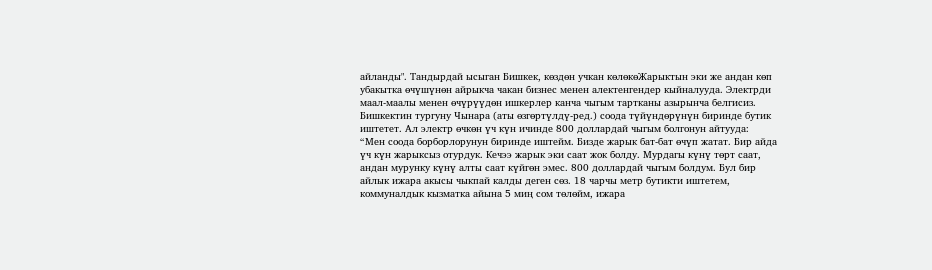айланды". Тандырдай ысыган Бишкек, көздөн учкан көлөкөЖарыктын эки же андан көп убакытка өчүшүнөн айрыкча чакан бизнес менен алектенгендер кыйналууда. Электрди маал-маалы менен өчүрүүдөн ишкерлер канча чыгым тартканы азырынча белгисиз.
Бишкектин тургуну Чынара (аты өзгөртүлдү-ред.) соода түйүндөрүнүн биринде бутик иштетет. Ал электр өчкөн үч күн ичинде 800 доллардай чыгым болгонун айтууда:
“Мен соода борборлорунун биринде иштейм. Бизде жарык бат-бат өчүп жатат. Бир айда үч күн жарыксыз отурдук. Кечээ жарык эки саат жок болду. Мурдагы күнү төрт саат, андан мурунку күнү алты саат күйгөн эмес. 800 доллардай чыгым болдум. Бул бир айлык ижара акысы чыкпай калды деген сөз. 18 чарчы метр бутикти иштетем, коммуналдык кызматка айына 5 миң сом төлөйм, ижара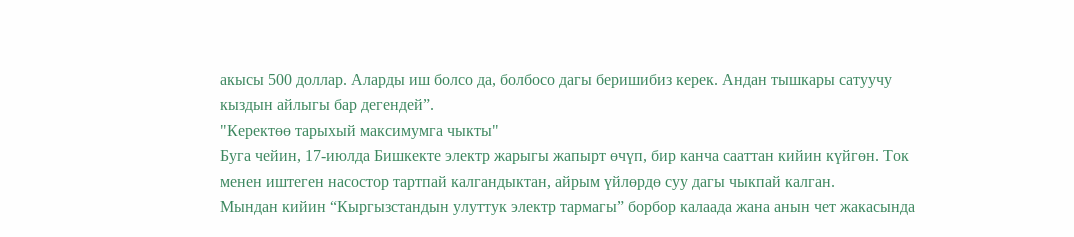акысы 500 доллар. Аларды иш болсо да, болбосо дагы беришибиз керек. Андан тышкары сатуучу кыздын айлыгы бар дегендей”.
"Керектөө тарыхый максимумга чыкты"
Буга чейин, 17-июлда Бишкекте электр жарыгы жапырт өчүп, бир канча сааттан кийин күйгөн. Ток менен иштеген насостор тартпай калгандыктан, айрым үйлөрдө суу дагы чыкпай калган.
Мындан кийин “Кыргызстандын улуттук электр тармагы” борбор калаада жана анын чет жакасында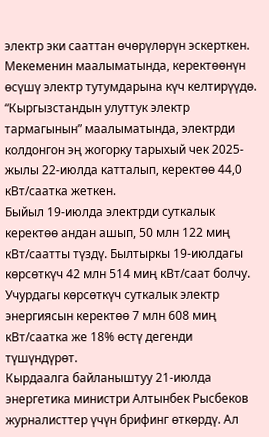электр эки сааттан өчөрүлөрүн эскерткен. Мекеменин маалыматында, керектөөнүн өсүшү электр тутумдарына күч келтирүүдө.
“Кыргызстандын улуттук электр тармагынын” маалыматында, электрди колдонгон эң жогорку тарыхый чек 2025-жылы 22-июлда катталып, керектөө 44,0 кВт/саатка жеткен.
Быйыл 19-июлда электрди суткалык керектөө андан ашып, 50 млн 122 миң кВт/саатты түздү. Былтыркы 19-июлдагы көрсөткүч 42 млн 514 миң кВт/саат болчу. Учурдагы көрсөткүч суткалык электр энергиясын керектөө 7 млн 608 миң кВт/саатка же 18% өстү дегенди түшүндүрөт.
Кырдаалга байланыштуу 21-июлда энергетика министри Алтынбек Рысбеков журналисттер үчүн брифинг өткөрдү. Ал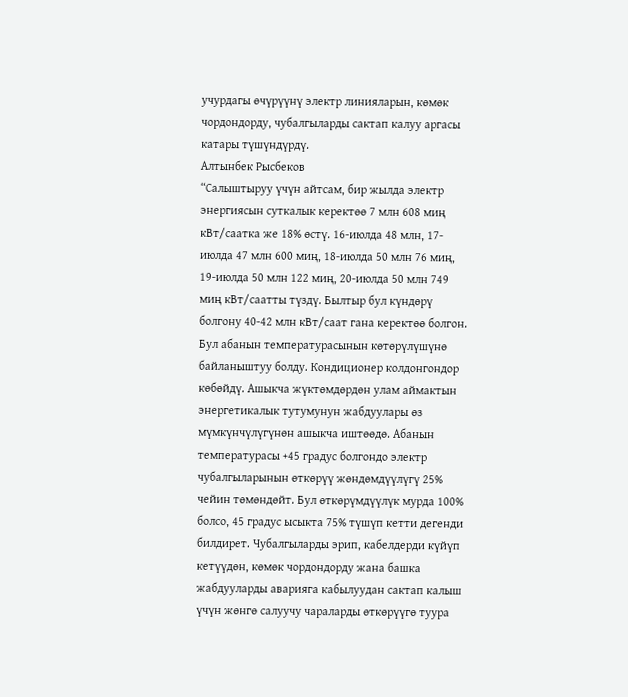учурдагы өчүрүүнү электр линияларын, көмөк чордондорду, чубалгыларды сактап калуу аргасы катары түшүндүрдү.
Алтынбек Рысбеков
“Салыштыруу үчүн айтсам, бир жылда электр энергиясын суткалык керектөө 7 млн 608 миң кВт/саатка же 18% өстү. 16-июлда 48 млн, 17-июлда 47 млн 600 миң, 18-июлда 50 млн 76 миң, 19-июлда 50 млн 122 миң, 20-июлда 50 млн 749 миң кВт/саатты түздү. Былтыр бул күндөрү болгону 40-42 млн кВт/саат гана керектөө болгон. Бул абанын температурасынын көтөрүлүшүнө байланыштуу болду. Кондиционер колдонгондор көбөйдү. Ашыкча жүктөмдөрдөн улам аймактын энергетикалык тутумунун жабдуулары өз мүмкүнчүлүгүнөн ашыкча иштөөдө. Абанын температурасы +45 градус болгондо электр чубалгыларынын өткөрүү жөндөмдүүлүгү 25% чейин төмөндөйт. Бул өткөрүмдүүлүк мурда 100% болсо, 45 градус ысыкта 75% түшүп кетти дегенди билдирет. Чубалгыларды эрип, кабелдерди күйүп кетүүдөн, көмөк чордондорду жана башка жабдууларды аварияга кабылуудан сактап калыш үчүн жөнгө салуучу чараларды өткөрүүгө туура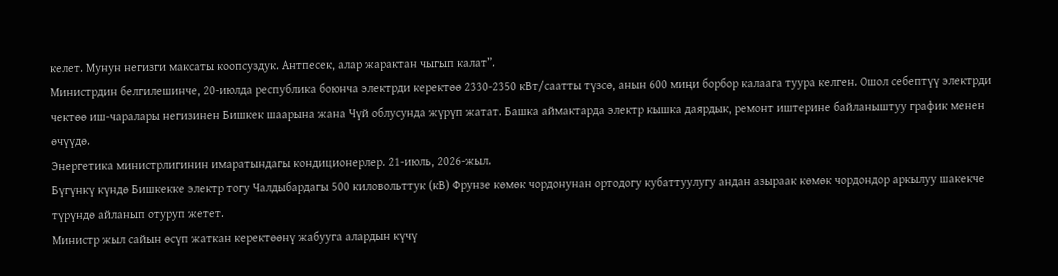келет. Мунун негизги максаты коопсуздук. Антпесек, алар жарактан чыгып калат”.
Министрдин белгилешинче, 20-июлда республика боюнча электрди керектөө 2330-2350 кВт/саатты түзсө, анын 600 миңи борбор калаага туура келген. Ошол себептүү электрди чектөө иш-чаралары негизинен Бишкек шаарына жана Чүй облусунда жүрүп жатат. Башка аймактарда электр кышка даярдык, ремонт иштерине байланыштуу график менен өчүүдө.
Энергетика министрлигинин имаратындагы кондиционерлер. 21-июль, 2026-жыл.
Бүгүнкү күндө Бишкекке электр тогу Чалдыбардагы 500 киловольттук (кВ) Фрунзе көмөк чордонунан ортодогу кубаттуулугу андан азыраак көмөк чордондор аркылуу шакекче түрүндө айланып отуруп жетет.
Министр жыл сайын өсүп жаткан керектөөнү жабууга алардын күчү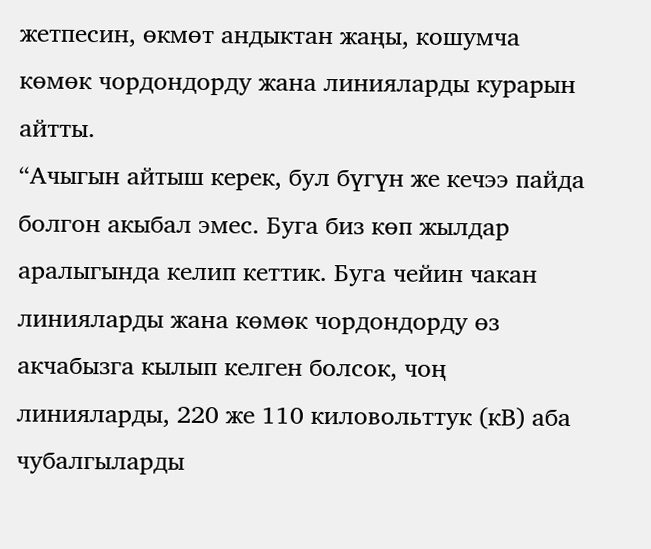жетпесин, өкмөт андыктан жаңы, кошумча көмөк чордондорду жана линияларды курарын айтты.
“Ачыгын айтыш керек, бул бүгүн же кечээ пайда болгон акыбал эмес. Буга биз көп жылдар аралыгында келип кеттик. Буга чейин чакан линияларды жана көмөк чордондорду өз акчабызга кылып келген болсок, чоң линияларды, 220 же 110 киловольттук (кВ) аба чубалгыларды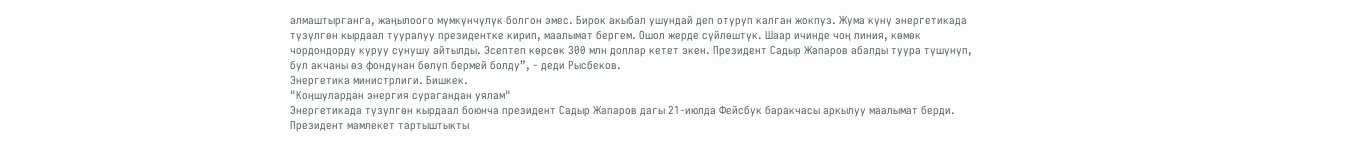алмаштырганга, жаңылоого мүмкүнчүлүк болгон эмес. Бирок акыбал ушундай деп отуруп калган жокпуз. Жума күнү энергетикада түзүлгөн кырдаал тууралуу президентке кирип, маалымат бергем. Ошол жерде сүйлөштүк. Шаар ичинде чоң линия, көмөк чордондорду куруу сунушу айтылды. Эсептеп көрсөк 300 млн доллар кетет экен. Президент Садыр Жапаров абалды туура түшүнүп, бул акчаны өз фондунан бөлүп бермей болду”, - деди Рысбеков.
Энергетика министрлиги. Бишкек.
"Коңшулардан энергия сурагандан уялам"
Энергетикада түзүлгөн кырдаал боюнча президент Садыр Жапаров дагы 21-июлда Фейсбук баракчасы аркылуу маалымат берди.
Президент мамлекет тартыштыкты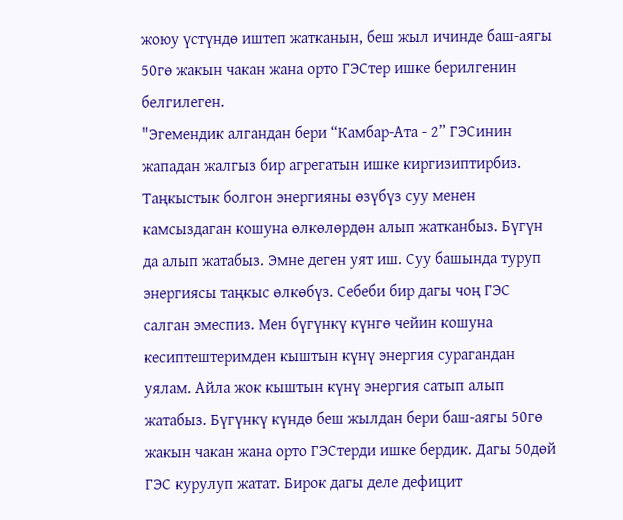жоюу үстүндө иштеп жатканын, беш жыл ичинде баш-аягы 50гө жакын чакан жана орто ГЭСтер ишке берилгенин белгилеген.
"Эгемендик алгандан бери “Камбар-Ата - 2” ГЭСинин жападан жалгыз бир агрегатын ишке киргизиптирбиз. Таңкыстык болгон энергияны өзүбүз суу менен камсыздаган кошуна өлкөлөрдөн алып жатканбыз. Бүгүн да алып жатабыз. Эмне деген уят иш. Суу башында туруп энергиясы таңкыс өлкөбүз. Себеби бир дагы чоң ГЭС салган эмеспиз. Мен бүгүнкү күнгө чейин кошуна кесиптештеримден кыштын күнү энергия сурагандан уялам. Айла жок кыштын күнү энергия сатып алып жатабыз. Бүгүнкү күндө беш жылдан бери баш-аягы 50гө жакын чакан жана орто ГЭСтерди ишке бердик. Дагы 50дөй ГЭС курулуп жатат. Бирок дагы деле дефицит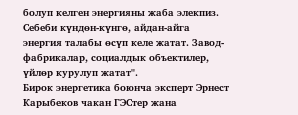болуп келген энергияны жаба элекпиз. Себеби күндөн-күнгө, айдан-айга энергия талабы өсүп келе жатат. Завод-фабрикалар, социалдык объектилер, үйлөр курулуп жатат".
Бирок энергетика боюнча эксперт Эрнест Карыбеков чакан ГЭСтер жана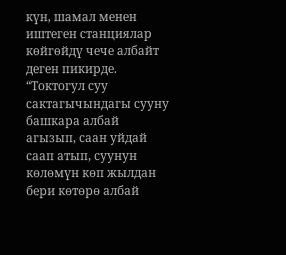күн, шамал менен иштеген станциялар көйгөйдү чече албайт деген пикирде.
“Токтогул суу сактагычындагы сууну башкара албай агызып, саан уйдай саап атып, суунун көлөмүн көп жылдан бери көтөрө албай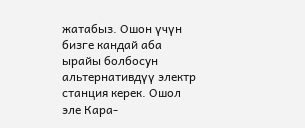жатабыз. Ошон үчүн бизге кандай аба ырайы болбосун альтернативдүү электр станция керек. Ошол эле Кара-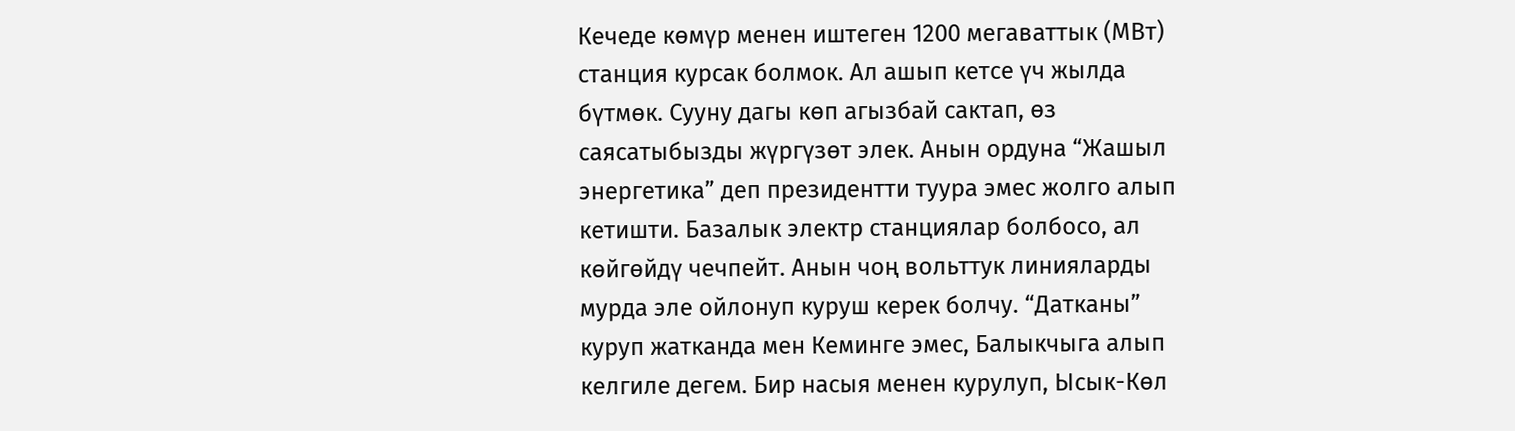Кечеде көмүр менен иштеген 1200 мегаваттык (МВт) станция курсак болмок. Ал ашып кетсе үч жылда бүтмөк. Сууну дагы көп агызбай сактап, өз саясатыбызды жүргүзөт элек. Анын ордуна “Жашыл энергетика” деп президентти туура эмес жолго алып кетишти. Базалык электр станциялар болбосо, ал көйгөйдү чечпейт. Анын чоң вольттук линияларды мурда эле ойлонуп куруш керек болчу. “Датканы” куруп жатканда мен Кеминге эмес, Балыкчыга алып келгиле дегем. Бир насыя менен курулуп, Ысык-Көл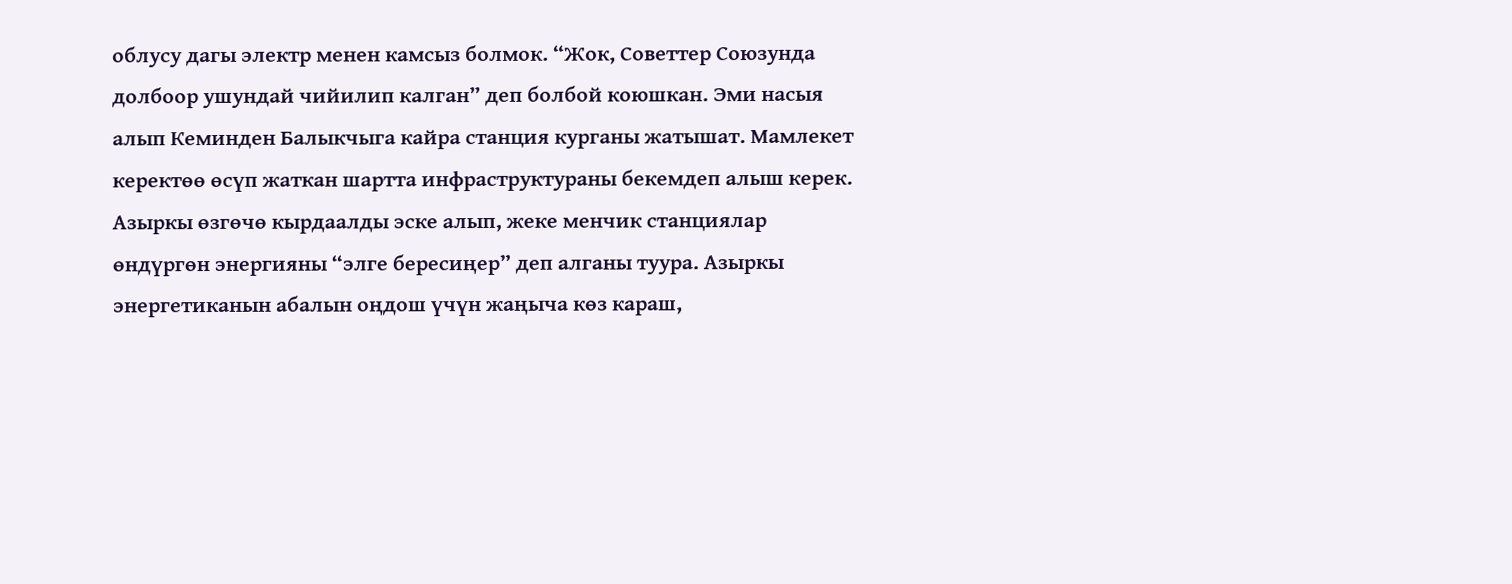облусу дагы электр менен камсыз болмок. “Жок, Советтер Союзунда долбоор ушундай чийилип калган” деп болбой коюшкан. Эми насыя алып Кеминден Балыкчыга кайра станция курганы жатышат. Мамлекет керектөө өсүп жаткан шартта инфраструктураны бекемдеп алыш керек. Азыркы өзгөчө кырдаалды эске алып, жеке менчик станциялар өндүргөн энергияны “элге бересиңер” деп алганы туура. Азыркы энергетиканын абалын оңдош үчүн жаңыча көз караш,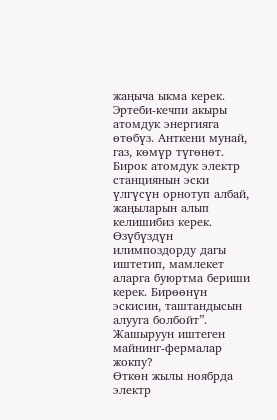жаңыча ыкма керек. Эртеби-кечпи акыры атомдук энергияга өтөбүз. Анткени мунай, газ, көмүр түгөнөт. Бирок атомдук электр станциянын эски үлгүсүн орнотуп албай, жаңыларын алып келишибиз керек. Өзүбүздүн илимпоздорду дагы иштетип, мамлекет аларга буюртма бериши керек. Бирөөнүн эскисин, таштандысын алууга болбойт”.
Жашыруун иштеген майнинг-фермалар жокпу?
Өткөн жылы ноябрда электр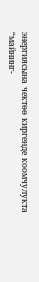энергиясына чектөө киргенде коомчулукта “майнинг-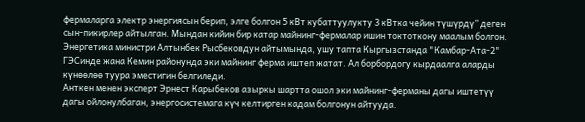фермаларга электр энергиясын берип, элге болгон 5 кВт кубаттуулукту 3 кВтка чейин түшүрдү” деген сын-пикирлер айтылган. Мындан кийин бир катар майнинг-фермалар ишин токтоткону маалым болгон.
Энергетика министри Алтынбек Рысбековдун айтымында, ушу тапта Кыргызстанда "Камбар-Ата-2" ГЭСинде жана Кемин районунда эки майнинг ферма иштеп жатат. Ал борбордогу кырдаалга аларды күнөөлөө туура эместигин белгиледи.
Анткен менен эксперт Эрнест Карыбеков азыркы шартта ошол эки майнинг-ферманы дагы иштетүү дагы ойлонулбаган, энергосистемага күч келтирген кадам болгонун айтууда.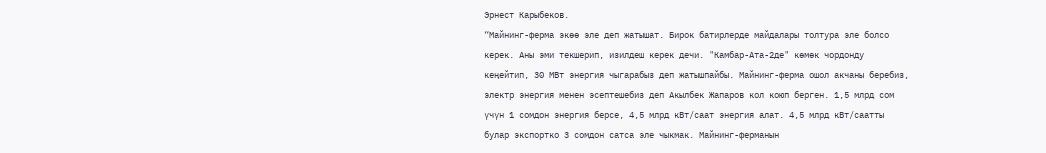Эрнест Карыбеков.
“Майнинг-ферма экөө эле деп жатышат. Бирок батирлерде майдалары толтура эле болсо керек. Аны эми текшерип, изилдеш керек дечи. "Камбар-Ата-2де" көмөк чордонду кеңейтип, 30 МВт энергия чыгарабыз деп жатышпайбы. Майнинг-ферма ошол акчаны беребиз, электр энергия менен эсептешебиз деп Акылбек Жапаров кол коюп берген. 1,5 млрд сом үчүн 1 сомдон энергия берсе, 4,5 млрд кВт/саат энергия алат. 4,5 млрд кВт/саатты булар экспортко 3 сомдон сатса эле чыкмак. Майнинг-ферманын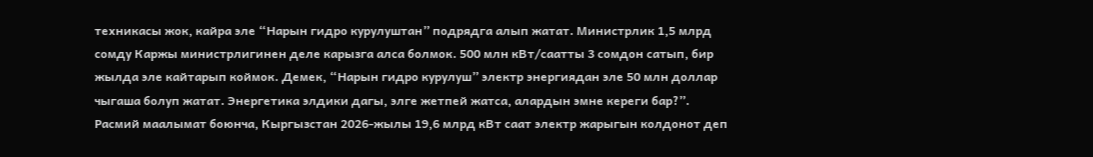техникасы жок, кайра эле “Нарын гидро курулуштан” подрядга алып жатат. Министрлик 1,5 млрд сомду Каржы министрлигинен деле карызга алса болмок. 500 млн кВт/саатты 3 сомдон сатып, бир жылда эле кайтарып коймок. Демек, “Нарын гидро курулуш” электр энергиядан эле 50 млн доллар чыгаша болуп жатат. Энергетика элдики дагы, элге жетпей жатса, алардын эмне кереги бар?”.
Расмий маалымат боюнча, Кыргызстан 2026-жылы 19,6 млрд кВт саат электр жарыгын колдонот деп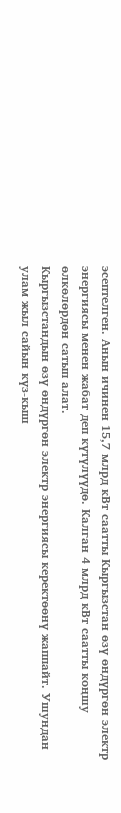эсептелген. Анын ичинен 15,7 млрд кВт саатты Кыргызстан өзү өндүргөн электр энергиясы менен жабат деп күтүлүүдө. Калган 4 млрд кВт саатты коңшу өлкөлөрдөн сатып алат.
Кыргызстандын өзү өндүргөн электр энергиясы керектөөнү жаппайт. Ушундан улам жыл сайын күз-кыш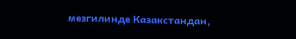мезгилинде Казакстандан,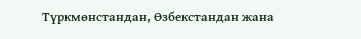Түркмөнстандан, Өзбекстандан жана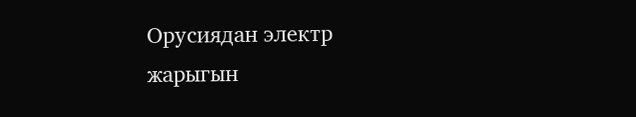Орусиядан электр жарыгын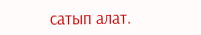сатып алат.